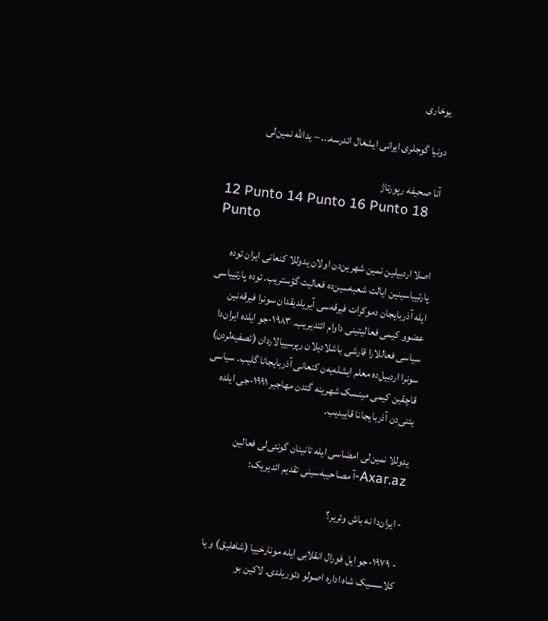یوخاری

دونیا گوجلری ایرانی ایشغال ائدرسه... – یدالله نمین‌لی

آنا صحیفه رپورتاژ
12 Punto 14 Punto 16 Punto 18 Punto

اصلا اردبیلین نمین شهرین‌دن اولان یدوللا کنعانی ایران توده پارتییاسینین ایالت شعبه‌سین‌ده فعالیت گؤستریب. توده پارتییاسی ایله آذربایجان دموکرات فیرقه‌سی آیریلدیقدان سونرا فیرقه‌نین عضوو کیمی فعالیتینی داوام ائتدیریب. ۱۹۸۳-جو ایلده ایران‌دا سیاسی فعاللارا قارشی باشلادیلان رپرسییالاردان (تصفیه‌لردن) سونرا اردبیل‌ده معلم ایشله‌یه‌ن کنعانی آذربایجانا گلیب. سیاسی قاچقین کیمی مینسک شهرینه گئدن مهاجیر ۱۹۹۱-جی ایلده یئنی‌دن آذربایجانا قاییدیب.

یدوللا نمین‌لی امضاسی ایله تانینان گونئی‌لی فعالین Axar.az-آ مصاحیبه‌سینی تقدیم ائدیریک:

- ایران‌دا نه باش وئریر؟

- ۱۹۷۹-جو ایل فورال انقلابی ایله مونارخییا (شاهلیق) و یا کلاسسیک شاه اداره اصولو دئوریلدی. لاکین بو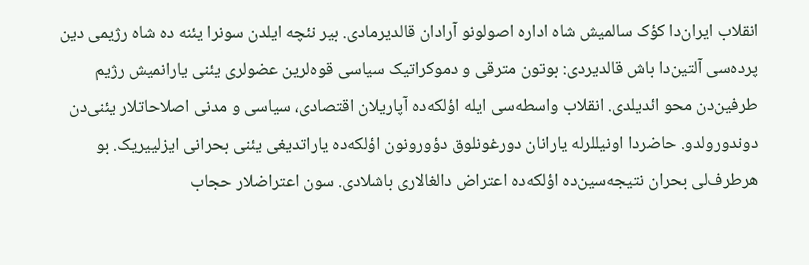انقلاب ایران‌دا کؤک سالمیش شاه اداره اصولونو آرادان قالدیرمادی. بیر نئچه ایلدن سونرا یئنه ده شاه رژیمی دین پرده‌سی آلتین‌دا باش قالدیردی: بوتون مترقی و دموکراتیک سیاسی قوه‌لرین عضولری یئنی یارانمیش رژیم طرفین‌دن محو ائدیلدی. انقلاب واسطه‌سی ایله اؤلکه‌ده آپاریلان اقتصادی، سیاسی و مدنی اصلاحاتلار یئنی‌دن دوندورولدو. حاضردا اونیللرله یارانان دورغونلوق دؤورونون اؤلکه‌ده یاراتدیغی یئنی بحرانی ایزلییریک. بو هرطرف‌لی بحران نتیجه‌سین‌ده اؤلکه‌ده اعتراض دالغالاری باشلادی. سون اعتراضلار حجاب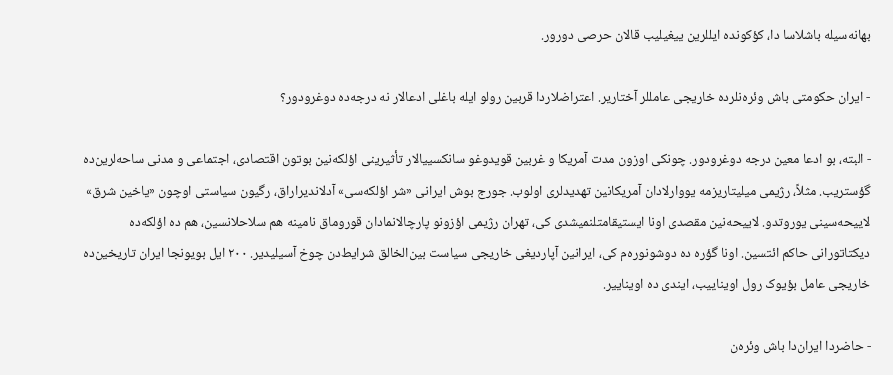بهانه‌سیله باشلاسا دا، کؤکونده ایللرین ییغیلیب قالان حرصی دورور.

- ایران حکومتی باش وئره‌نلرده خاریجی عامللر آختاریر. اعتراضلاردا قربین رولو ایله باغلی ادعالار نه درجه‌ده دوغرودور؟

- البته، بو ادعا معین درجه دوغرودور. چونکی اوزون مدت آمریکا و غربین قویدوغو سانکسییالار تأثیرینی اؤلکه‌نین بوتون اقتصادی، اجتماعی و مدنی ساحه‌لرین‌ده گؤستریب. مثلاً، رژیمی میلیتاریزمه یووارلادان آمریکانین تهدیدلری اولوب. جورج بوش ایرانی «شر اؤلکه‌سی» آدلاندیراراق، رگیون سیاستی اوچون «یاخین شرق» لاییحه‌سینی یوروتدو. لاییحه‌نین مقصدی اونا ایستیقامتلنمیشدی کی، تهران رژیمی اؤزونو پارچالانمادان قوروماق نامینه هم سلاحلانسین، هم ده اؤلکه‌ده دیکتاتورانی حاکم ائتسین. اونا گؤره ده دوشونوره‌م کی، ایرانین آپاردیغی خاریجی سیاست بین‌الخالق شرایط‌دن چوخ آسیلیدیر. ۲۰۰ ایل بویونجا ایران تاریخین‌ده خاریجی عامل بؤیوک رول اویناییب، ایندی ده اویناییر.

- حاضردا ایران‌دا باش وئره‌ن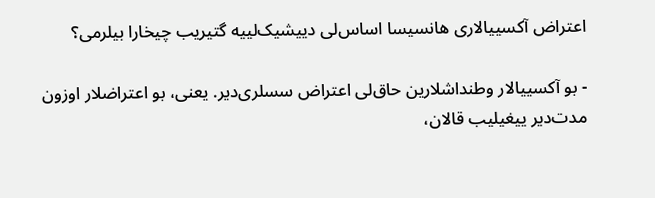اعتراض آکسییالاری هانسیسا اساس‌لی دییشیک‌لییه گتیریب چیخارا بیلرمی؟

- بو آکسییالار وطنداشلارین حاق‌لی اعتراض سسلری‌دیر. یعنی، بو اعتراضلار اوزون مدت‌دیر ییغیلیب قالان،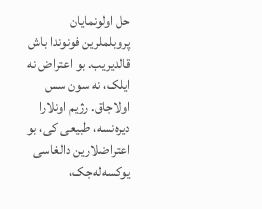حل اولونمایان پروبلملرین فونوندا باش قالدیریب. بو اعتراض نه ایلک، نه سون سس اولاجاق. رژیم اونلارا دیره‌نسه، طبیعی کی، بو اعتراضلارین دالغاسی یوکسه‌له‌جک،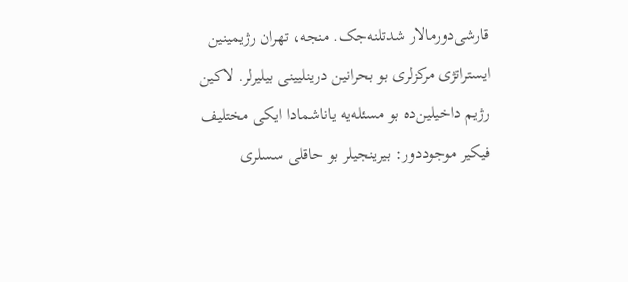قارشی‌دورمالار شدتلنه‌جک. منجه، تهران رژیمینین ایستراتژی مرکزلری بو بحرانین درینلیینی بیلیرلر. لاکین رژیم داخیلین‌ده بو مسئله‌یه یاناشمادا ایکی مختلیف فیکیر موجوددور: بیرینجیلر بو حاقلی سسلری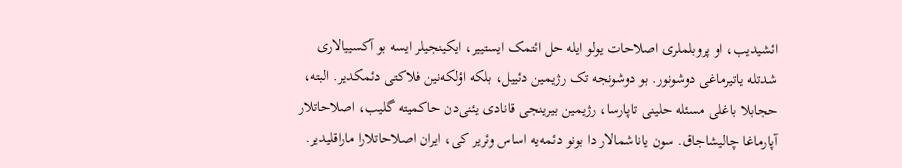ائشیدیب، او پروبلملری اصلاحات یولو ایله حل ائتمک ایستییر، ایکینجیلر ایسه بو آکسییالاری شدتله یاتیرماغی دوشونور. بو دوشونجه تک رژیمین دئییل، بلکه اؤلکه‌نین فلاکتی دئمکدیر. البته، حجابلا باغلی مسئله حلینی تاپارسا، رژیمین بیرینجی قانادی یئنی‌دن حاکمیته گلیب، اصلاحاتلار آپارماغا چالیشاجاق. سون یاناشمالار دا بونو دئمه‌یه اساس وئریر کی، ایران اصلاحاتلارا ماراقلیدیر.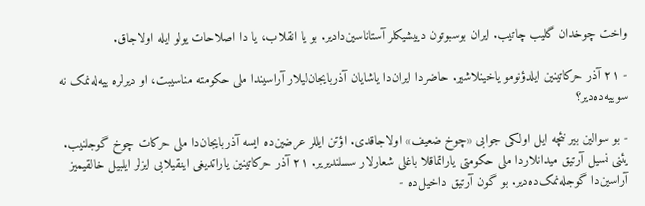واخت چوخدان گلیب چاتیب. ایران بوسبوتون دییشیکلر آستاناسین‌دادیر. بو یا انقلاب، یا دا اصلاحات یولو ایله اولاجاق.

- ۲۱ آذر حرکاتینین ایلدؤنومو یاخینلاشیر. حاضردا ایران‌دا یاشایان آذربایجان‌لیلار آراسیندا ملی حکومته مناسیبت، او دیرلره ییه‌له‌نمک نه سوییه‌ده‌دیر؟

- بو سوالین بیر نئچه ایل اولکی جوابی «چوخ ضعیف» اولاجاقدی. اؤتن ایللر عرضین‌ده ایسه آذربایجان‌دا ملی حرکات چوخ گوجلنیب. یئنی نسیل آرتیق میدانلاردا ملی حکومتی یاراتماقلا باغلی شعارلار سسلندیریر. ۲۱ آذر حرکاتینین یاراتدیغی اینقیلابی ایزلر ایلبیل خالقیمیز آراسین‌دا گوجله‌نمک‌ده‌دیر. بو گون آرتیق داخیل‌ده -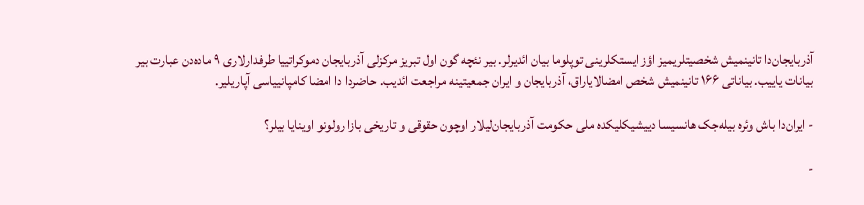آذربایجان‌دا تانینمیش شخصیتلریمیز اؤز ایستکلرینی توپلوما بیان ائدیرلر. بیر نئچه گون اول تبریز مرکزلی آذربایجان دموکراتییا طرفدارلاری ۹ ماده‌دن عبارت بیر بیانات یاییب. بیاناتی ۱۶۶ تانینمیش شخص امضالایاراق، آذربایجان و ایران جمعیتینه مراجعت ائدیب. حاضردا دا امضا کامپانییاسی آپاریلیر.

- ایران‌دا باش وئره بیله‌جک هانسیسا دییشیکلیکده ملی حکومت آذربایجان‌لیلار اوچون حقوقی و تاریخی بازا رولونو اوینایا بیلر؟

-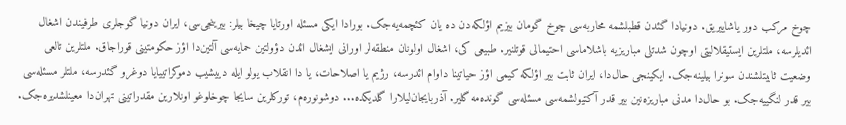چوخ مرکب دور یاشاییریق. دونیادا گئدن قطبلشمه محاربه‌سی چوخ گومان بیزیم اؤلکه‌دن ده یان کئچمه‌یه‌جک. بورادا ایکی مسئله اورتایا چیخا بیلر: بیرینجی‌سی، ایران دونیا گوجلری طرفیندن اشغال ائدیلرسه، ملتلرین ایستیقلالیتی اوچون شدتلی مباریزیه باشلاماسی احتیمالی قوتلنیر. طبیعی کی، اشغال اولونان منطقه‌لر اورانی ایشغال ائد‌ن دؤولتین حمایه‌سی آلتین‌دا اؤز حکومتینی قوراجاق. ملتلرین تالعی وضعیت ثابیتلشندن سونرا بیلینه‌جک. ایکینجی حال‌دا، ایران ثابت بیر اؤلکه کیمی اؤز حیاتینا داوام ائدرسه، رژیم یا اصلاحات، یا دا انقلاب یولو ایله دییشیب دموکراتییایا دوغرو گئدرسه، ملتلر مسئله‌سی بیر قدر لنگییه‌جک. بو حال‌دا مدنی مباریزه‌نین بیر قدر آکتیولشمه‌سی مسئله‌سی گونده‌مه گلیر. آذربایجان‌لیلارا گلدیکده... دوشونوره‌م، تورکلرین سایجا چوخلوغو اونلارین مقدراتینی تهران‌دا معینلشدیره‌جک.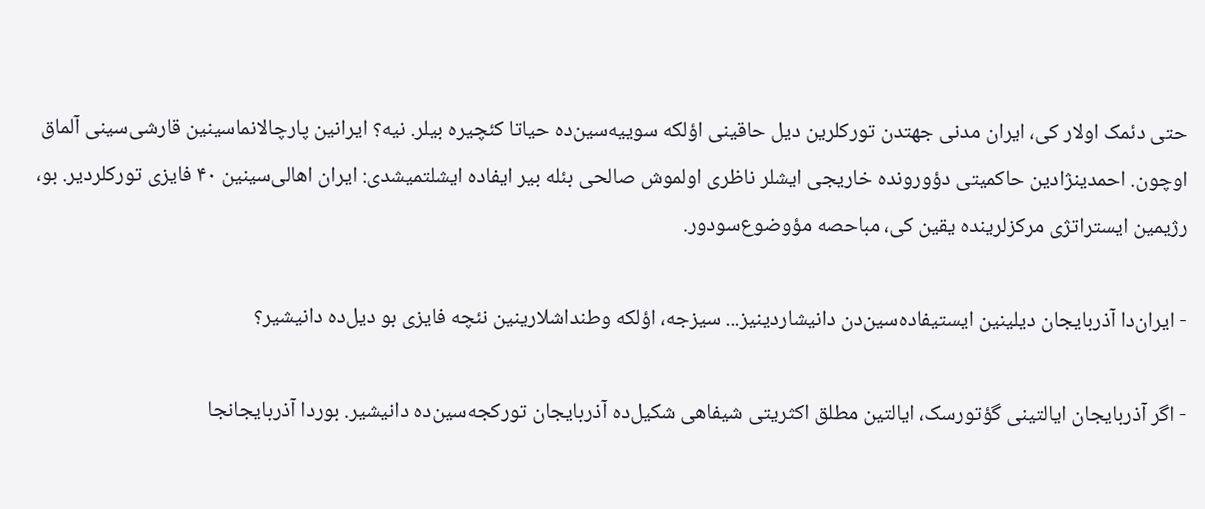حتی دئمک اولار کی، ایران مدنی جهتدن تورکلرین دیل حاقینی اؤلکه سوییه‌سین‌ده حیاتا کئچیره بیلر. نیه؟ ایرانین پارچالانماسینین قارشی‌سینی آلماق اوچون. احمدینژادین حاکمیتی دؤورونده خاریجی ایشلر ناظری اولموش صالحی بئله بیر ایفاده ایشلتمیشدی: ایران اهالی‌سینین ۴۰ فایزی تورکلردیر. بو، رژیمین ایستراتژی مرکزلرینده یقین کی، مباحصه مؤوضوع‌سودور.

- ایران‌دا آذربایجان دیلینین ایستیفاده‌سین‌دن دانیشاردینیز... سیزجه، اؤلکه وطنداشلارینین نئچه فایزی بو دیل‌ده دانیشیر؟

- اگر آذربایجان ایالتینی گؤتورسک، ایالتین مطلق اکثریتی شیفاهی شکیل‌ده آذربایجان تورکجه‌سین‌ده دانیشیر. بوردا آذربایجانجا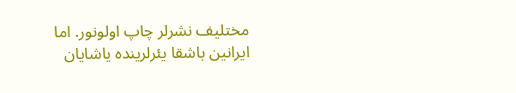مختلیف نشرلر چاپ اولونور. اما ایرانین باشقا یئرلرینده یاشایان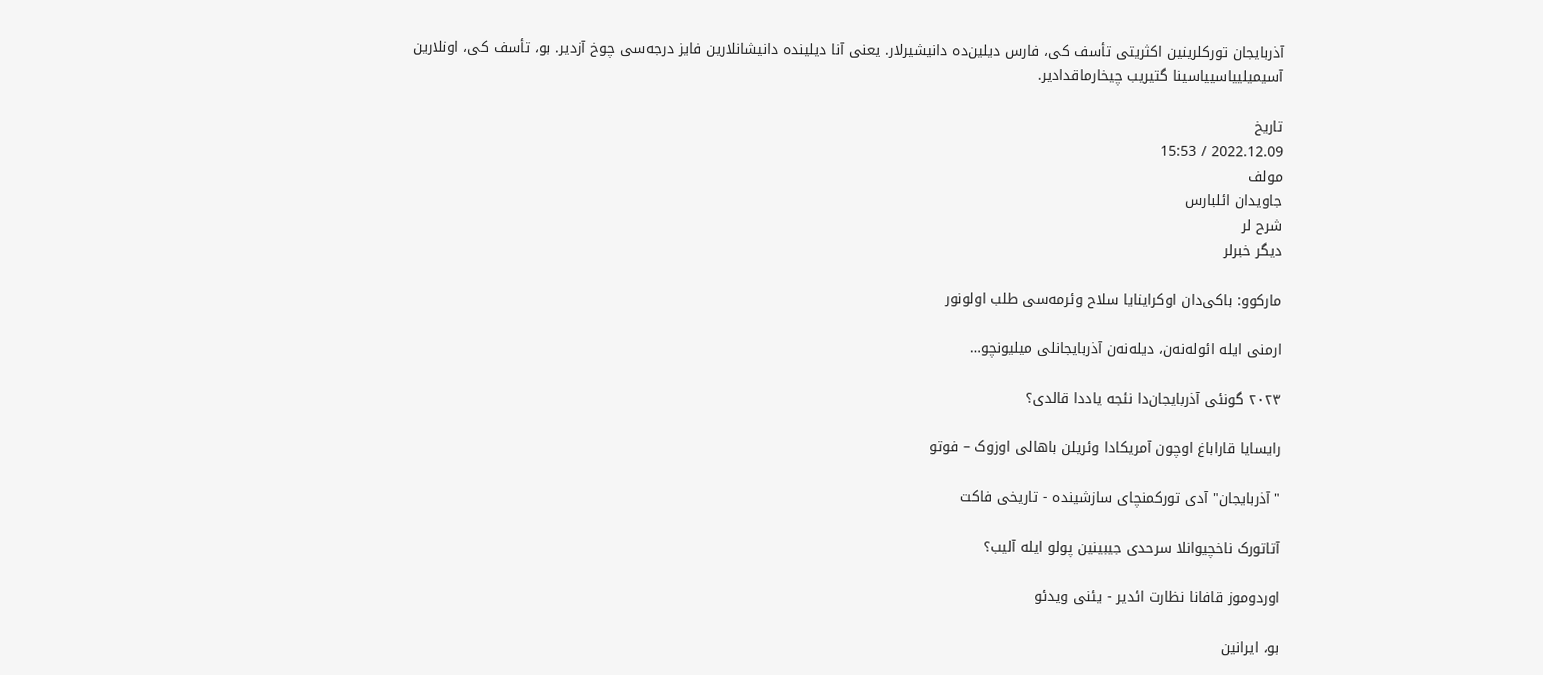آذربایجان تورکلرینین اکثریتی تأسف کی، فارس دیلین‌ده دانیشیرلار. یعنی آنا دیلینده دانیشانلارین فایز درجه‌سی چوخ آزدیر. بو، تأسف کی، اونلارین آسیمیلییاسییاسینا گتیریب چیخارماقدادیر.

تاریخ
2022.12.09 / 15:53
مولف
جاویدان ائلبارس
شرح لر
دیگر خبرلر

مارکوو: باکی‌دان اوکراینایا سلاح وئرمه‌سی طلب اولونور

ارمنی ایله ائوله‌نه‌ن، دیله‌نه‌ن آذربایجانلی میلیونچو…

۲۰۲۳ گونئی آذربایجان‌دا نئجه یاددا قالدی؟

رایسایا قاراباغ اوچون آمریکادا وئریلن باهالی اوزوک – فوتو

"آذربایجان" آدی تورکمنچای سازشینده - تاریخی فاکت

آتاتورک ناخچیوانلا سرحدی جیبینین پولو ایله آلیب؟

اوردوموز قافانا نظارت ائدیر - یئنی ویدئو

بو، ایرانین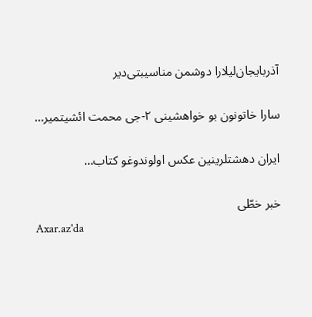آذربایجان‌لیلارا دوشمن مناسیبتی‌دیر

سارا خاتونون بو خواهشینی ۲-جی محمت ائشیتمیر…

ایران دهشتلرینین عکس اولوندوغو کتاب…

خبر خطّی
Axar.az'da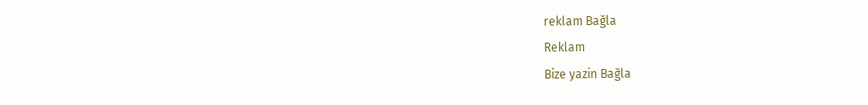reklam Bağla
Reklam
Bize yazin Bağla